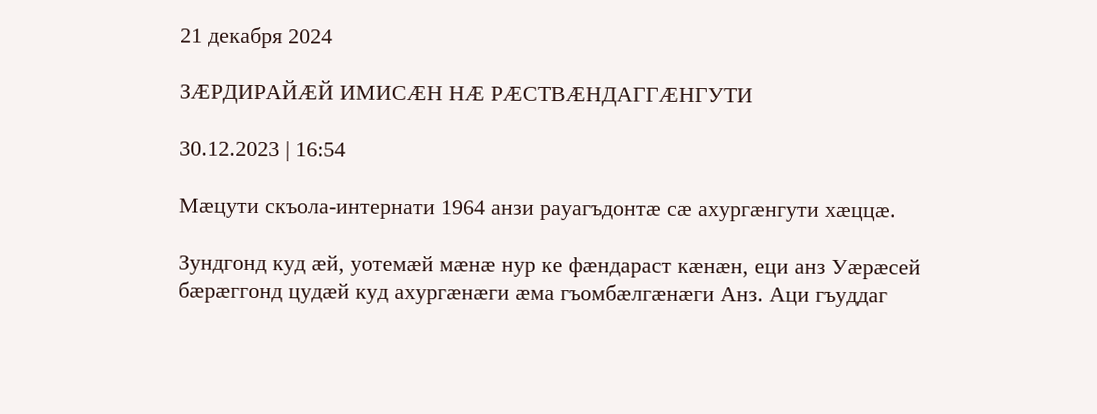21 декабря 2024

ЗÆРДИРАЙÆЙ ИМИСÆН НÆ РÆСТВÆНДАГГÆНГУТИ

30.12.2023 | 16:54

Мæцути скъола-интернати 1964 анзи рауагъдонтæ сæ ахургæнгути хæццæ.

Зундгонд куд æй, уотемæй мæнæ нур ке фæндараст кæнæн, еци анз Уæрæсей бæрæггонд цудæй куд ахургæнæги æма гъомбæлгæнæги Анз. Аци гъуддаг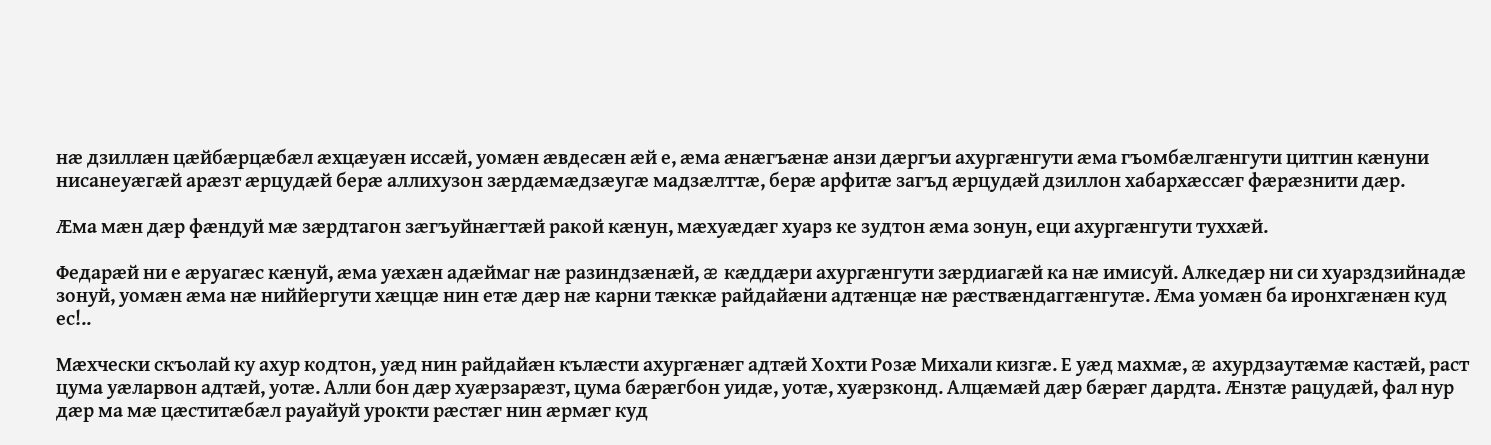нæ дзиллæн цæйбæрцæбæл æхцæуæн иссæй, уомæн æвдесæн æй е, æма æнæгъæнæ анзи дæргъи ахургæнгути æма гъомбæлгæнгути цитгин кæнуни нисанеуæгæй арæзт æрцудæй берæ аллихузон зæрдæмæдзæугæ мадзæлттæ, берæ арфитæ загъд æрцудæй дзиллон хабархæссæг фæрæзнити дæр.

Æма мæн дæр фæндуй мæ зæрдтагон зæгъуйнæгтæй ракой кæнун, мæхуæдæг хуарз ке зудтон æма зонун, еци ахургæнгути туххæй.

Федарæй ни е æруагæс кæнуй, æма уæхæн адæймаг нæ разиндзæнæй, æ кæддæри ахургæнгути зæрдиагæй ка нæ имисуй. Алкедæр ни си хуарздзийнадæ зонуй, уомæн æма нæ ниййергути хæццæ нин етæ дæр нæ карни тæккæ райдайæни адтæнцæ нæ рæствæндаггæнгутæ. Æма уомæн ба иронхгæнæн куд ес!..

Мæхчески скъолай ку ахур кодтон, уæд нин райдайæн кълæсти ахургæнæг адтæй Хохти Розæ Михали кизгæ. Е уæд махмæ, æ ахурдзаутæмæ кастæй, раст цума уæларвон адтæй, уотæ. Алли бон дæр хуæрзарæзт, цума бæрæгбон уидæ, уотæ, хуæрзконд. Алцæмæй дæр бæрæг дардта. Æнзтæ рацудæй, фал нур дæр ма мæ цæститæбæл рауайуй урокти рæстæг нин æрмæг куд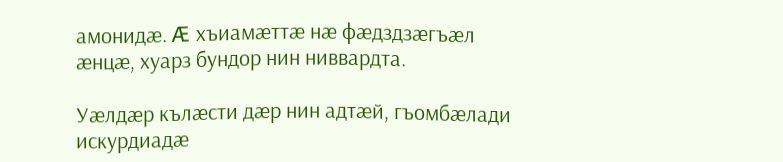амонидæ. Æ хъиамæттæ нæ фæдздзæгъæл æнцæ, хуарз бундор нин ниввардта.

Уæлдæр кълæсти дæр нин адтæй, гъомбæлади искурдиадæ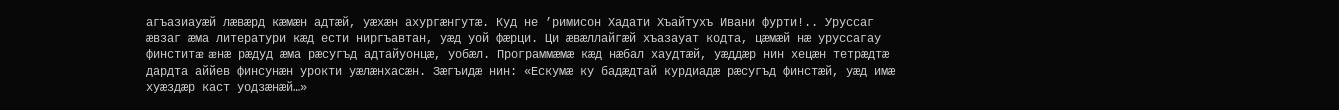агъазиауæй лæвæрд кæмæн адтæй, уæхæн ахургæнгутæ. Куд не ’римисон Хадати Хъайтухъ Ивани фурти!.. Уруссаг æвзаг æма литератури кæд ести ниргъавтан, уæд уой фæрци. Ци æвæллайгæй хъазауат кодта, цæмæй нæ уруссагау финститæ æнæ рæдуд æма рæсугъд адтайуонцæ, уобæл. Программæмæ кæд нæбал хаудтæй, уæддæр нин хецæн тетрæдтæ дардта аййев финсунæн урокти уæлæнхасæн. Зæгъидæ нин: «Ескумæ ку бадæдтай курдиадæ рæсугъд финстæй, уæд имæ хуæздæр каст уодзæнæй…»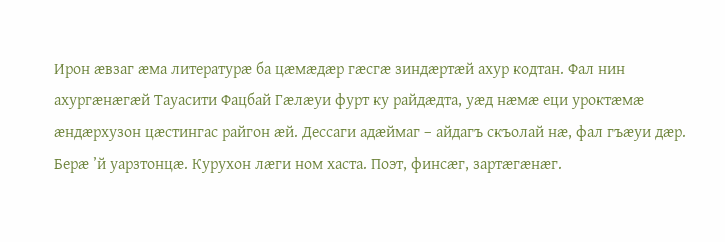Ирон æвзаг æма литературæ ба цæмæдæр гæсгæ зиндæртæй ахур кодтан. Фал нин ахургæнæгæй Тауасити Фацбай Гæлæуи фурт ку райдæдта, уæд нæмæ еци уроктæмæ æндæрхузон цæстингас райгон æй. Дессаги адæймаг – айдагъ скъолай нæ, фал гъæуи дæр. Берæ ’й уарзтонцæ. Курухон лæги ном хаста. Поэт, финсæг, зартæгæнæг.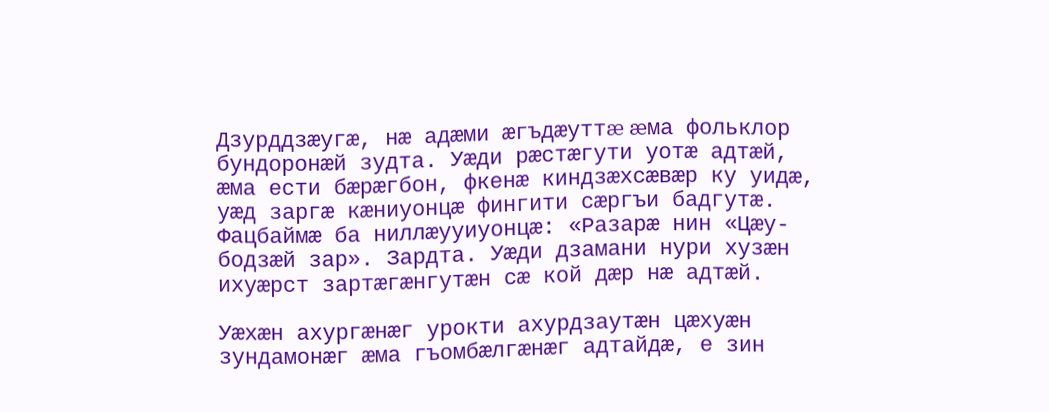Дзурддзæугæ, нæ адæми æгъдæуттæ æма фольклор бундоронæй зудта. Уæди рæстæгути уотæ адтæй, æма ести бæрæгбон, фкенæ киндзæхсæвæр ку уидæ, уæд заргæ кæниуонцæ фингити сæргъи бадгутæ. Фацбаймæ ба ниллæууиуонцæ: «Разарæ нин «Цæу-бодзæй зар». Зардта. Уæди дзамани нури хузæн ихуæрст зартæгæнгутæн сæ кой дæр нæ адтæй.

Уæхæн ахургæнæг урокти ахурдзаутæн цæхуæн зундамонæг æма гъомбæлгæнæг адтайдæ, е зин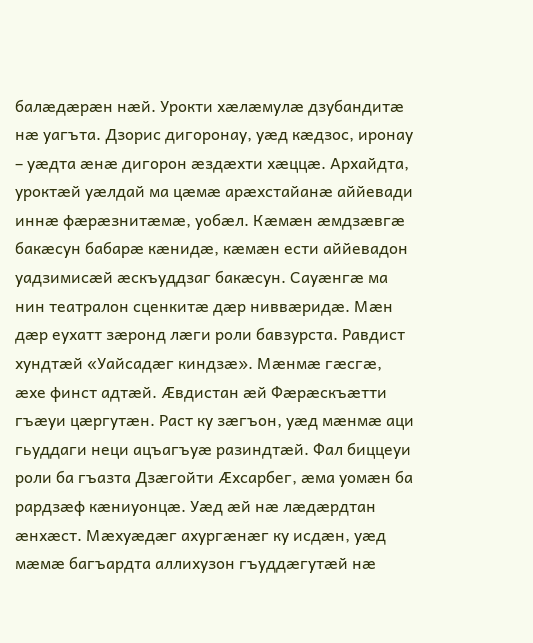балæдæрæн нæй. Урокти хæлæмулæ дзубандитæ нæ уагъта. Дзорис дигоронау, уæд кæдзос, иронау – уæдта æнæ дигорон æздæхти хæццæ. Архайдта, уроктæй уæлдай ма цæмæ арæхстайанæ аййевади иннæ фæрæзнитæмæ, уобæл. Кæмæн æмдзæвгæ бакæсун бабарæ кæнидæ, кæмæн ести аййевадон уадзимисæй æскъуддзаг бакæсун. Сауæнгæ ма нин театралон сценкитæ дæр ниввæридæ. Мæн дæр еухатт зæронд лæги роли бавзурста. Равдист хундтæй «Уайсадæг киндзæ». Мæнмæ гæсгæ, æхе финст адтæй. Æвдистан æй Фæрæскъæтти гъæуи цæргутæн. Раст ку зæгъон, уæд мæнмæ аци гьуддаги неци ацъагъуæ разиндтæй. Фал биццеуи роли ба гъазта Дзæгойти Æхсарбег, æма уомæн ба рардзæф кæниуонцæ. Уæд æй нæ лæдæрдтан æнхæст. Мæхуæдæг ахургæнæг ку исдæн, уæд мæмæ багъардта аллихузон гъуддæгутæй нæ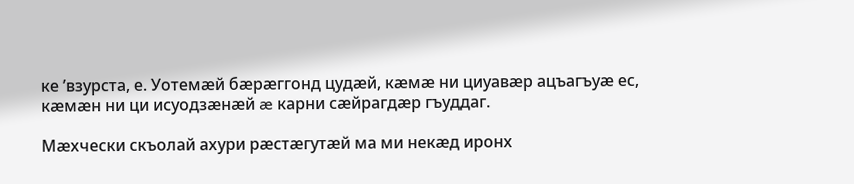ке ’взурста, е. Уотемæй бæрæггонд цудæй, кæмæ ни циуавæр ацъагъуæ ес, кæмæн ни ци исуодзæнæй æ карни сæйрагдæр гъуддаг.

Мæхчески скъолай ахури рæстæгутæй ма ми некæд иронх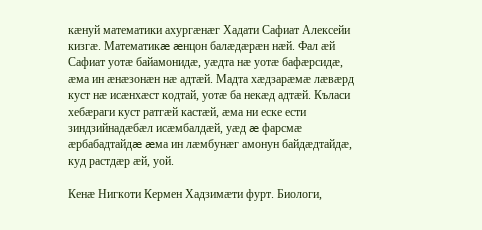кæнуй математики ахургæнæг Хадати Сафиат Алексейи кизгæ. Математикæ æнцон балæдæрæн нæй. Фал æй Сафиат уотæ байамонидæ, уæдта нæ уотæ бафæрсидæ, æма ин æнæзонæн нæ адтæй. Мадта хæдзарæмæ лæвæрд куст нæ исæнхæст кодтай, уотæ ба некæд адтæй. Къласи хебæраги куст ратгæй кастæй, æма ни еске ести зиндзийнадæбæл исæмбалдæй, уæд æ фарсмæ æрбабадтайдæ æма ин лæмбунæг амонун байдæдтайдæ, куд растдæр æй, уой.

Кенæ Нигкоти Кермен Хадзимæти фурт. Биологи,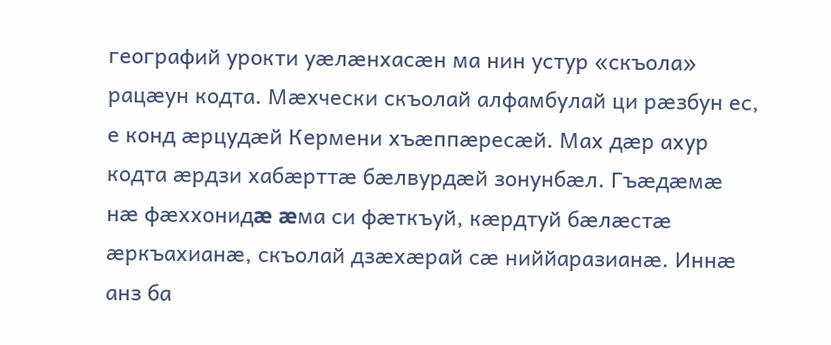географий урокти уæлæнхасæн ма нин устур «скъола» рацæун кодта. Мæхчески скъолай алфамбулай ци рæзбун ес, е конд æрцудæй Кермени хъæппæресæй. Мах дæр ахур кодта æрдзи хабæрттæ бæлвурдæй зонунбæл. Гъæдæмæ нæ фæххонидæ æма си фæткъуй, кæрдтуй бæлæстæ æркъахианæ, скъолай дзæхæрай сæ ниййаразианæ. Иннæ анз ба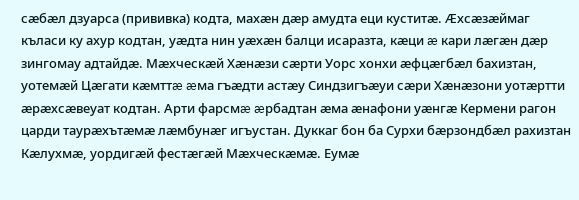сæбæл дзуарса (прививка) кодта, махæн дæр амудта еци куститæ. Æхсæзæймаг къласи ку ахур кодтан, уæдта нин уæхæн балци исаразта, кæци æ кари лæгæн дæр зингомау адтайдæ. Мæхческæй Хæнæзи сæрти Уорс хонхи æфцæгбæл бахизтан, уотемæй Цæгати кæмттæ æма гъæдти астæу Синдзигъæуи сæри Хæнæзони уотæртти æрæхсæвеуат кодтан. Арти фарсмæ æрбадтан æма æнафони уæнгæ Кермени рагон царди таурæхътæмæ лæмбунæг игъустан. Дуккаг бон ба Сурхи бæрзондбæл рахизтан Кæлухмæ, уордигæй фестæгæй Мæхческæмæ. Еумæ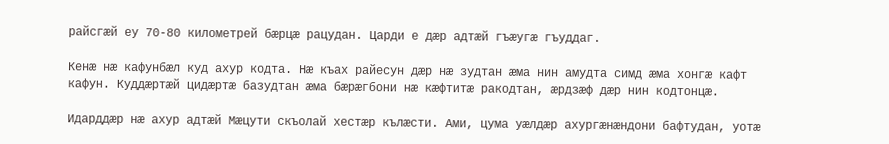райсгæй еу 70-80 километрей бæрцæ рацудан. Царди е дæр адтæй гъæугæ гъуддаг.

Кенæ нæ кафунбæл куд ахур кодта. Нæ къах райесун дæр нæ зудтан æма нин амудта симд æма хонгæ кафт кафун. Куддæртæй цидæртæ базудтан æма бæрæгбони нæ кæфтитæ ракодтан, æрдзæф дæр нин кодтонцæ.

Идарддæр нæ ахур адтæй Мæцути скъолай хестæр кълæсти. Ами, цума уæлдæр ахургæнæндони бафтудан, уотæ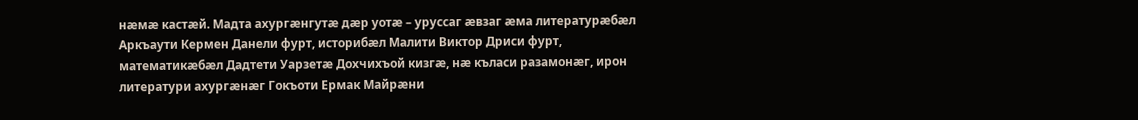нæмæ кастæй. Мадта ахургæнгутæ дæр уотæ – уруссаг æвзаг æма литературæбæл Аркъаути Кермен Данели фурт, историбæл Малити Виктор Дриси фурт, математикæбæл Дадтети Уарзетæ Дохчихъой кизгæ, нæ къласи разамонæг, ирон литератури ахургæнæг Гокъоти Ермак Майрæни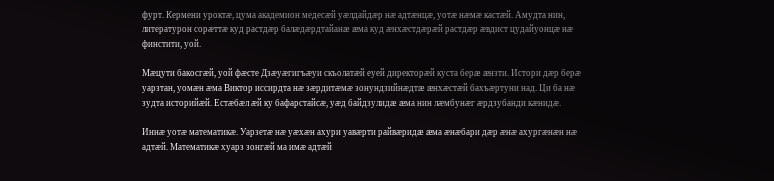фурт. Кермени уроктæ, цума академион медесæй уæлдайдæр нæ адтæнцæ, уотæ нæмæ кастæй. Амудта нин, литературон сорæттæ куд растдæр балæдæрдтайанæ æма куд æнхæстдæрæй растдæр æвдист цудайуонцæ нæ финстити, уой.

Мæцути бакосгæй, уой фæсте Дзæуæгигъæуи скъолатæй еуей директорæй куста берæ æнзти. Истори дæр берæ уарзтан, уомæн æма Виктор иссирдта нæ зæрдитæмæ зонундзийнæдтæ æнхæстæй бахъæртуни над. Ци ба нæ зудта историйæй. Естæбæл æй ку бафарстайсæ, уæд байдзулидæ æма нин лæмбунæг æрдзубанди кæнидæ.

Иннæ уотæ математикæ. Уарзетæ нæ уæхæн ахури уавæрти райвæридæ æма æнæбари дæр æнæ ахургæнæн нæ адтæй. Математикæ хуарз зонгæй ма имæ адтæй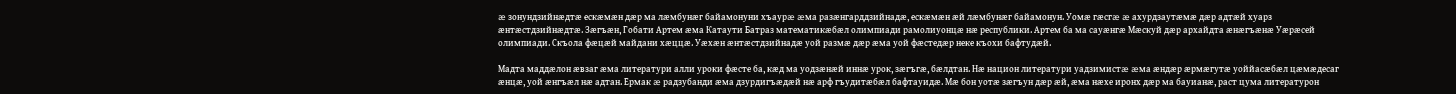æ зонундзийнæдтæ ескæмæн дæр ма лæмбунæг байамонуни хъаурæ æма разæнгарддзийнадæ, ескæмæн æй лæмбунæг байамонун. Уомæ гæсгæ æ ахурдзаутæмæ дæр адтæй хуарз æнтæстдзийнæдтæ. Зæгъæн, Гобати Артем æма Катаути Батраз математикæбæл олимпиади рамолиуонцæ нæ республики. Артем ба ма сауæнгæ Мæскуй дæр архайдта æнæгъæнæ Уæрæсей олимпиади. Скъола фæцæй майдани хæццæ. Уæхæн æнтæстдзийнадæ уой размæ дæр æма уой фæстедæр неке къохи бафтудæй.

Мадта маддæлон æвзаг æма литератури алли уроки фæсте ба, кæд ма уодзæнæй иннæ урок, зæгъгæ, бæлдтан. Нæ национ литератури уадзимистæ æма æндæр æрмæгутæ уоййасæбæл цæмæдесаг æнцæ, уой æнгъæл нæ адтан. Ермак æ радзубанди æма дзурдигъæдæй нæ арф гъудитæбæл бафтауидæ. Мæ бон уотæ зæгъун дæр æй, æма нæхе иронх дæр ма бауианæ, раст цума литературон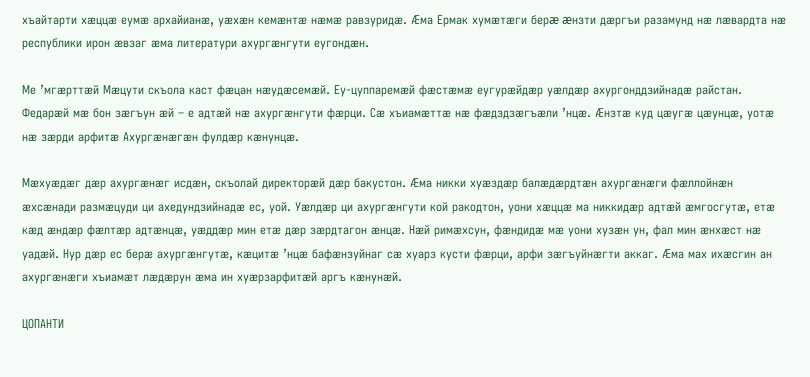хъайтарти хæццæ еумæ архайианæ, уæхæн кемæнтæ нæмæ равзуридæ. Æма Ермак хумæтæги берæ æнзти дæргъи разамунд нæ лæвардта нæ республики ирон æвзаг æма литератури ахургæнгути еугондæн.

Ме ’мгæрттæй Мæцути скъола каст фæцан нæудæсемæй. Еу-цуппаремæй фæстæмæ еугурæйдæр уæлдæр ахургонддзийнадæ райстан. Федарæй мæ бон зæгъун æй – е адтæй нæ ахургæнгути фæрци. Сæ хъиамæттæ нæ фæдздзæгъæли ’нцæ. Æнзтæ куд цæугæ цæунцæ, уотæ нæ зæрди арфитæ Ахургæнæгæн фулдæр кæнунцæ.

Мæхуæдæг дæр ахургæнæг исдæн, скъолай директорæй дæр бакустон. Æма никки хуæздæр балæдæрдтæн ахургæнæги фæллойнæн æхсæнади размæцуди ци ахедундзийнадæ ес, уой. Уæлдæр ци ахургæнгути кой ракодтон, уони хæццæ ма никкидæр адтæй æмгосгутæ, етæ кæд æндæр фæлтæр адтæнцæ, уæддæр мин етæ дæр зæрдтагон æнцæ. Нæй римæхсун, фæндидæ мæ уони хузæн ун, фал мин æнхæст нæ уадæй. Нур дæр ес берæ ахургæнгутæ, кæцитæ ’нцæ бафæнзуйнаг сæ хуарз кусти фæрци, арфи зæгъуйнæгти аккаг. Æма мах ихæсгин ан ахургæнæги хъиамæт лæдæрун æма ин хуæрзарфитæй аргъ кæнунæй.

ЦОПАНТИ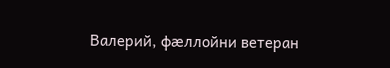Валерий, фæллойни ветеран